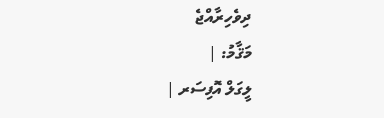ދިވެހިރާއްޖެ
މަޤާމު: |
ލީގަލް އޮފިސަރ |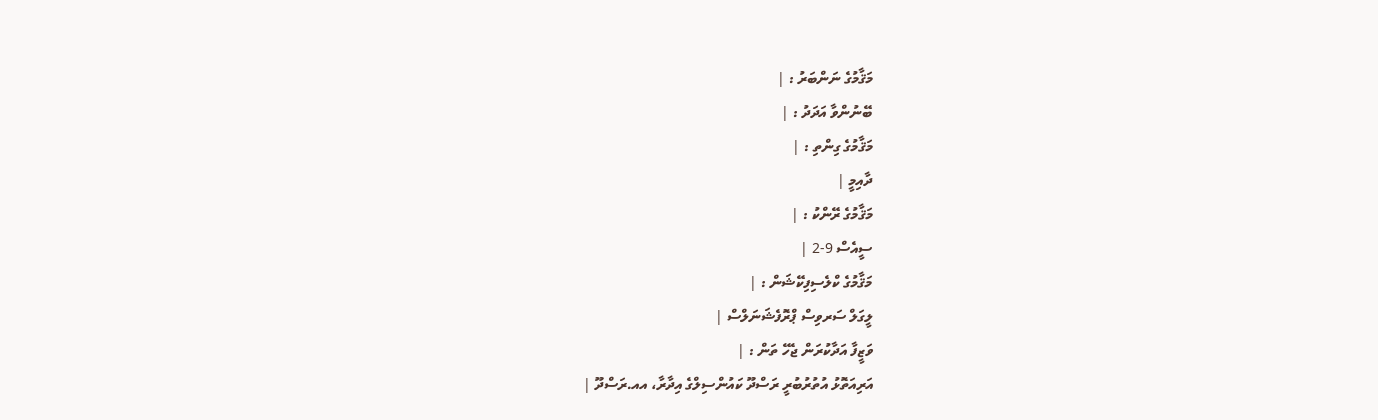މަޤާމުގެ ނަންބަރު : |
ބޭނުންވާ އަދަދު : |
މަޤާމުގެ ގިންތި : |
ދާއިމީ |
މަޤާމުގެ ރޭންކު : |
ސީއެސް 9-2 |
މަޤާމުގެ ކްލެސިފިކޭޝަން : |
ލީގަލް ސަރވިސް ޕްރޮފެޝަނަލްސް |
ވަޒީފާ އަދާކުރަން ޖެހޭ ތަން : |
އަރިއަތޮޅު އުތުރުބުރީ ރަސްދޫ ކައުންސިލްގެ އިދާރާ، އއ.ރަސްދޫ |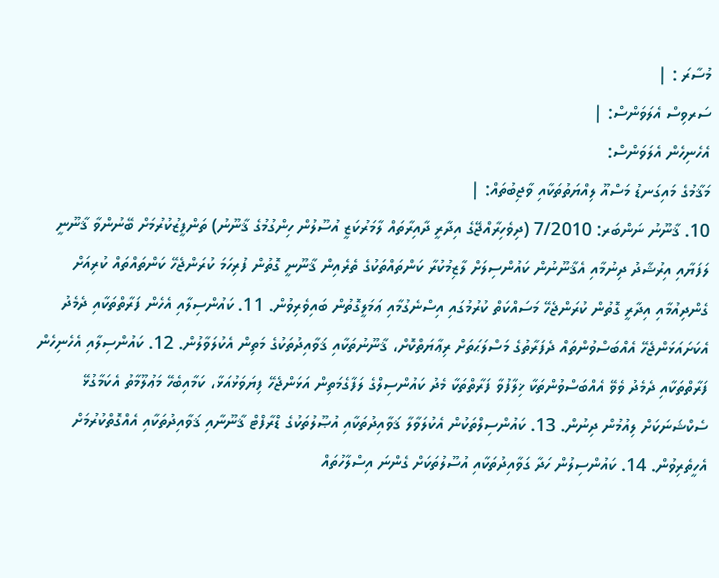މުސާރަ : |
ސަރވިސް އެލަވަންސް: |
އެހެނިހެން އެލަވަންސް:
މަޤާމުގެ މައިގަނޑު މަސްއޫ ލިއްޔަތުތަކާއި ވާޖިބުތައް: |
10. ޤާނޫނު ނަންބަރ: 7/2010 (ދިވެހިރާއްޖޭގެ އިދާރީ ދާއިރާތައް ލާމަރުކަޒީ އުސޫލުން ހިންގުމުގެ ޤާނޫނު) ތަންފީޒުކުރުމަށް ބޭނުންވާ ޤާނޫނީ ލަފަޔާއި އިރުޝާދު ދިނުމާއި އެޤާނޫނުން ކައުންސިލަށް ލާޒިމުކުރާ ކަންތައްތަކުގެ ތެރެއިން ޤާނޫނީ ގޮތުން ފުރިހަމަ ކުރަންޖެހޭ ކަންތައްތައް ކުރިއަށް ގެންދިއުމާއި އިދާރީ ގޮތުން ކުރަންޖެހޭ މަސައްކަތް ކުރުމުގައި އިސްނެގުމާއި ޢަމަލީގޮތުން ބައިވެރިވުން. 11. ކައުންސިލާއި އެހެން ފަރާތްތަކާއި ދެމެދު އެކަށައަޅަންޖެހޭ އެއްބަސްވުންތައް ދެފަރާތުގެ މަސްލަޙަތަށް ރިޢާޔަތްކޮށް، ޤާނޫނުތަކާއި ޤަވާއިދުތަކުގެ މަތިން އެކުލަވާލުން. 12. ކައުންސިލާއި އެހެނިހެން ފަރާތްތަކާއި ދެމެދު ވެވޭ އެއްބަސްވުންތަކާ ޚިލާފުވާ ފަރާތްތަކާ މެދު ކައުންސިލްގެ ލަފާގެމަތިން އަޅަންޖެހޭ ފިޔަވަޅުއަޅާ، ކަމާއިބެހޭ މަޢުލޫމާތު އެކަމާގުޅޭ ސެކްޝަނަކަށް ލިއުމުން ދިނުން. 13. ކައުންސިލްތަކުން އެކުލަވާލާ ޤަވާއިދުތަކާއި އުޞޫލުތަކުގެ ޑްރާފްޓް ޤާނޫނާއި ޤަވާއިދުތަކާއި އެއްގޮތްކުރުމަށް އެހީތެރިވުން. 14. ކައުންސިލުން ހަދާ ގަވާއިދުތަކާއި އުސޫލުތަކަށް ގެންނަ އިސްލާހުތައް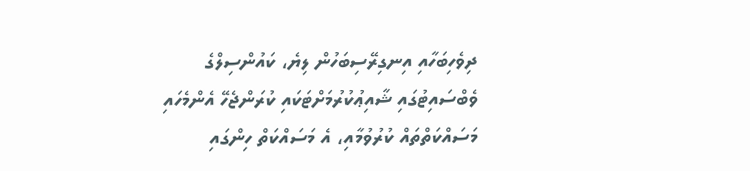ދިވެހިބަހާއި އިނގިރޭސިބަހުން ލިޔެ، ކައުންސިލްގެ ވެބްސައިޓުގައި ޝާއިޢުކުރުމަށްޓަކައި ކުރަންޖެހޭ އެންމެހައި މަސައްކަތްތައް ކުރުވުމާއި، އެ މަސައްކަތް ހިންގައި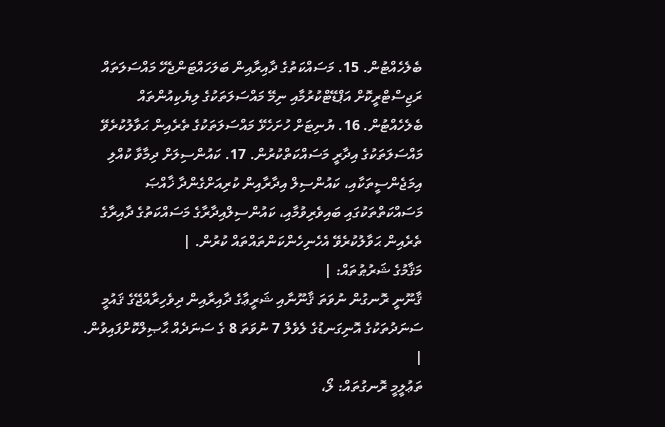ބެލެހެއްޓުން. 15. މަސައްކަތުގެ ދާއިރާއިން ބަލަހައްޓަންޖެހޭ މައްސަލަތައް ރަޖިސްޓްރީކޮށް އަޕްޑޭޓްކުރުމާއި ނިމޭ މައްސަލަތަކުގެ ލިޔެކިއުންތައް ބެލެހެއްޓުން. 16. ޔުނިޓަށް ހުށަހެޅޭ މައްސަލަތަކުގެ ތެރެއިން ޙަވާލުކުރެވޭ މައްސަލަތަކުގެ އިދާރީ މަސައްކަތްކުރުން. 17. ކައުންސިލަށް ދިމާވާ ކުއްލި އިމަޖެންސީތަކާއި، ކައުންސިލް އިދާރާއިން ކުރިއަށްގެންދާ ޚާއްޞަ މަސައްކަތްތަކުގައި ބައިވެރިވުމާއި، ކައުންސިލްއިދާރާގެ މަސައްކަތުގެ ދާއިރާގެ ތެރެއިން ޙަވާލުކުރެވޭ އެހެނިހެންކަންތައްތައް ކުރުން. |
މަޤާމުގެ ޝަރުޠުތައް: |
ޤާނޫނީ ރޮނގުން ނުވަތަ ޤާނޫނާއި ޝަރީޢާގެ ދާއިރާއިން ދިވެހިރާއްޖޭގެ ޤައުމީ ސަނަދުތަކުގެ އޮނިގަނޑުގެ ލެވެލް 7 ނުވަތަ 8 ގެ ސަނަދެއް ޙާޞިލްކޮށްފައިވުން. |
ތަޢުލީމީ ރޮނގުތައް: ލޯ،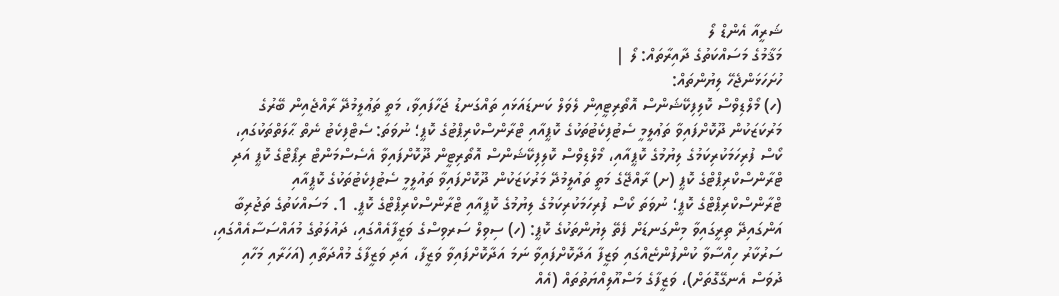ޝަރީއާ އެންޑް ލޯ
މަޤާމުގެ މަސައްކަތުގެ ދާއިރާތައް: ލޯ |
ހުށަހަޅަންޖެހޭ ލިޔުންތައް:
(ހ) މޯލްޑިވްސް ކޮލިފިކޭޝަންސް އޮތޯރިޓީއިން ލެވަލް ކަނޑައަޅައި ތައްގަނޑު ޖަހާފައިވާ، މަތީ ތަޢުލީމުދޭ ރާއްޖެއިން ބޭރުގެ މަރުކަޒަކުން ދޫކޮށްފައިވާ ތަޢުލީމީ ސެޓުފިކެޓުތަކުގެ ކޮޕީއާއި ޓްރާންސްކްރިޕްޓުގެ ކޮޕީ؛ ނުވަތަ: ސެޓްފިކެޓު ނެތް ޙާލަތްތަކުގައި، ކޯސް ފުރިހަމަކުރިކަމުގެ ލިޔުމުގެ ކޮޕީއާއި، މޯލްޑިވްސް ކޮލިފިކޭޝަންސް އޮތޯރިޓީން ދޫކޮށްފައިވާ އެސެސްމަންޓް ރިޕޯޓްގެ ކޮޕީ އަދި ޓްރާންސްކްރިޕްޓްގެ ކޮޕީ (ށ) ރާއްޖޭގެ މަތީ ތައުލީމުދޭ މަރުކަޒަކުން ދޫކޮށްފައިވާ ތައުލީމީ ސެޓުފިކެޓުތަކުގެ ކޮޕީއާއި ޓްރާންސްކްރިޕްޓްގެ ކޮޕީ؛ ނުވަތަ ކޯސް ފުރިހަމަކުރިކަމުގެ ލިޔުމުގެ ކޮޕީއާއި ޓްރާންސްކްރިޕްޓްގެ ކޮޕީ. 1. މަސައްކަތުގެ ތަޖުރިބާ އަންގައިދޭ ތިރީގައިވާ މިންގަނޑަށް ފެތޭ ލިޔުންތަކުގެ ކޮޕީ: (ހ) ސިވިލް ސަރވިސްގެ ވަޒީފާއެއްގައި، ދައުލަތުގެ މުއައްސަސާއެއްގައި، ސަރުކާރު ހިއްސާވާ ކުންފުންޏެއްގައި ވަޒީފާ އަދާކޮށްފައިވާ ނަމަ އަދާކޮށްފައިވާ ވަޒީފާ، އަދި ވަޒީފާގެ މުއްދަތާއި (އަހަރާއި މަހާއި ދުވަސް އެނގޭގޮތަށް)، ވަޒީފާގެ މަސްއޫލިއްޔަތުތައް (އެއް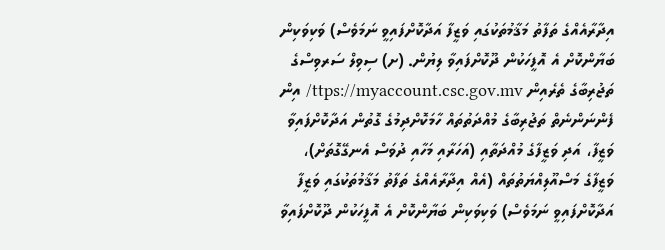އިދާރާއެއްގެ ތަފާތު މަޤާމުތަކުގައި ވަޒީފާ އަދާކޮށްފައިވީ ނަމަވެސް) ވަކިވަކިން ބަޔާންކޮށް އެ އޮފީހަކުން ދޫކޮށްފައިވާ ލިޔުން. (ށ) ސިވިލް ސަރވިސްގެ ތަޖުރިބާގެ ތެރެއިން ttps://myaccount.csc.gov.mv/ އިން ފެންނަންނެތް ތަޖުރިބާގެ މުއްދަތުތައް ހާމަކޮށްދިމުގެ ގޮތުން އަދާކޮށްފައިވާ ވަޒީފާ، އަދި ވަޒީފާގެ މުއްދަތާއި (އަހަރާއި މަހާއި ދުވަސް އެނގޭގޮތަށް)، ވަޒީފާގެ މަސްއޫލިއްޔަތުތައް (އެއް އިދާރާއެއްގެ ތަފާތު މަޤާމުތަކުގައި ވަޒީފާ އަދާކޮށްފައިވީ ނަމަވެސް) ވަކިވަކިން ބަޔާންކޮށް އެ އޮފީހަކުން ދޫކޮށްފައިވާ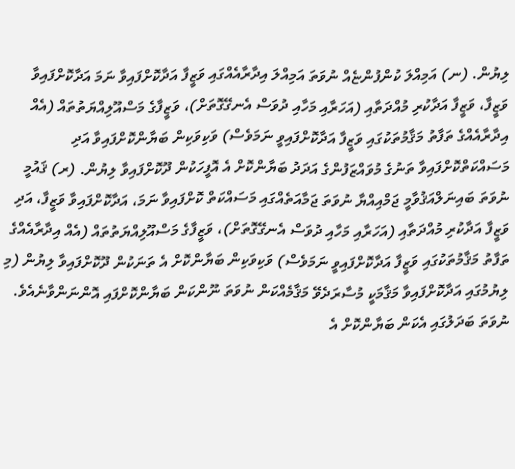ލިޔުން. (ނ) އަމިއްލަ ކުންފުންޏެއް ނުވަތަ އަމިއްލަ އިދާރާއެއްގައި ވަޒީފާ އަދާކޮށްފައިވާ ނަމަ އަދާކޮށްފައިވާ ވަޒީފާ، ވަޒީފާ އަދާކުރި މުއްދަތާއި (އަހަރާއި މަހާއި ދުވަސް އެނގޭގޮތަށް)، ވަޒީފާގެ މަސްއޫލިއްޔަތުތައް (އެއް އިދާރާއެއްގެ ތަފާތު މަޤާމުތަކުގައި ވަޒީފާ އަދާކޮށްފައިވީ ނަމަވެސް) ވަކިވަކިން ބަޔާންކޮށްފައިވާ އަދި މަސައްކަތްކޮށްފައިވާ ތަނުގެ މުވައްޒަފުންގެ އަދަދު ބަޔާންކޮށް އެ އޮފީހަކުން ދޫކޮށްފައިވާ ލިޔުން. (ރ) ޤައުމީ ނުވަތަ ބައިނަލްއަޤުވާމީ ޖަމްއިއްޔާ ނުވަތަ ޖަމާއަތެއްގައި މަސައްކަތް ކޮށްފައިވާ ނަމަ، އަދާކޮށްފައިވާ ވަޒީފާ، އަދި ވަޒީފާ އަދާކުރި މުއްދަތާއި (އަހަރާއި މަހާއި ދުވަސް އެނގޭގޮތަށް)، ވަޒީފާގެ މަސްއޫލިއްޔަތުތައް (އެއް އިދާރާއެއްގެ ތަފާތު މަޤާމުތަކުގައި ވަޒީފާ އަދާކޮށްފައިވީ ނަމަވެސް) ވަކިވަކިން ބަޔާންކޮށް އެ ތަނަކުން ދޫކޮށްފައިވާ ލިޔުން (މި ލިޔުމުގައި އަދާކޮށްފައިވާ މަޤާމަކީ މުސާރަދެވޭ މަޤާމެއްކަން ނުވަތަ ނޫންކަން ބަޔާންކޮށްފައި އޮންނަންވާނެއެވެ. ނުވަތަ ބަދަލުގައި އެކަން ބަޔާންކޮށް އެ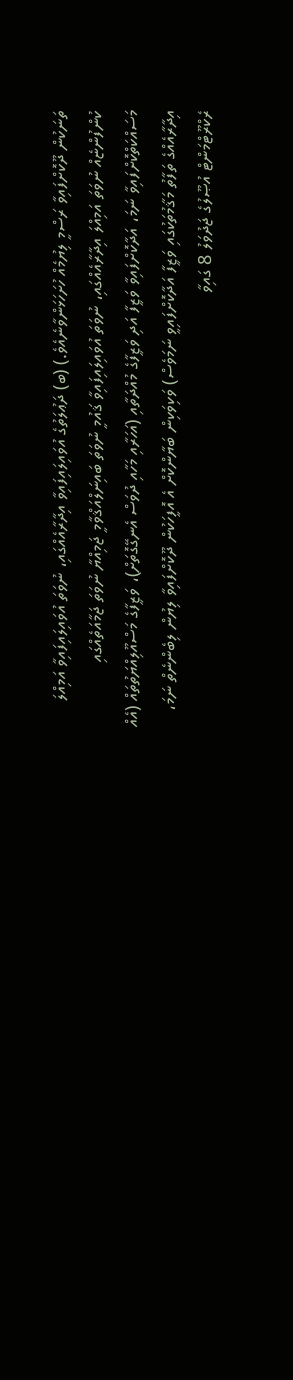ތަނަކުން ދޫކޮށްފައިވާ ރަސްމީ ލިޔުމެއް ހުށަހަޅަންވާނެއެވެ.) (ބ) ދަޢުލަތުގެ އުވައިލައިފައިވާ އިދާރާއެއްގައި، ނުވަތަ އުވައިލައިފައިވާ އަމިއްލަ ކުންފުންޏެއް ނުވަތަ އަމިއްލަ އިދާރާއެއްގައި، ނުވަތަ އުވައިލައިފައިވާ ޤައުމީ ނުވަތަ ބައިނަލްއަޤްވާމީ ޖަމިއްޔާ ނުވަތަ ޖަމާއަތެއްގައި މަސައްކަތްކޮށްފައިވާ ނަމަ، އަދާކޮށްފައިވާ ވަޒީފާ އަދި ވަޒީފާގެ މުއްދަތާއި (އަހަރާއި މަހާއި ދުވަސް އެނގޭގޮތަށް)، ވަޒީފާގެ މަސްއޫލިއްޔަތުތައް (އެއް އިދާރާއެއްގެ ތަފާތު މަޤާމުތަކުގައި ވަޒީފާ އަދާކޮށްފައިވީ ނަމަވެސް) ވަކިވަކިން ބަޔާންކޮށް އެ އޮފީހަކުން ދޫކޮށްފައިވާ ލިޔުން ލިބެންނެތް ނަމަ، ރެކްރޫޓްމަންޓް އުޞޫލުގެ ޖަދުވަލު 8 ގައިވާ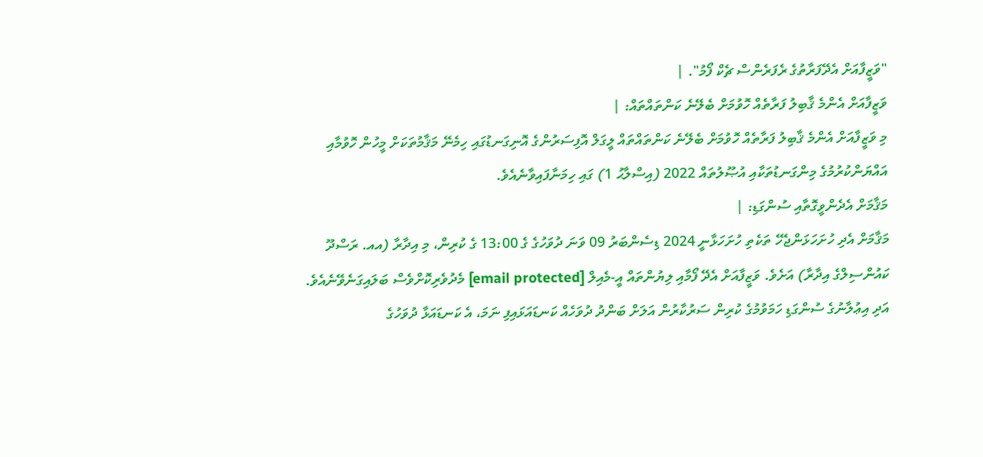"ވަޒީފާއަށް އެދޭފަރާތުގެ ރެފަރެންސް ޗެކް ފޯމު". |
ވަޒީފާއަށް އެންމެ ޤާބިލު ފަރާތެއް ހޮވުމަށް ބެލޭނެ ކަންތައްތައް: |
މި ވަޒީފާއަށް އެންމެ ޤާބިލު ފަރާތެއް ހޮވުމަށް ބެލޭނެ ކަންތައްތައް ލީގަލް އޮފިސަރުންގެ އޮނިގަނޑުގައި ހިމެނޭ މަޤާމުތަކަށް މީހުން ހޮވުމާއި އައްޔަންކުރުމުގެ މިންގަނޑުތަކާއި އުޞޫލުތައް 2022 (އިސްލާޙު 1) ގައި ހިމަނާފައިވާނެއެވެ.
މަޤާމަށް އެދެންވީގޮތާއި ސުންގަޑި: |
މަޤާމަށް އެދި ހުށަހަޅަންޖެހޭ ތަކެތި ހުށަހަޅާނީ 2024 ޑިސެންބަރު 09 ވަނަ ދުވަހުގެ ގެ 13:00 ގެ ކުރިން، މި އިދާރާ (އއ. ރަސްދޫ ކައުންސިލްގެ އިދާރާ) އަށެވެ. ވަޒީފާއަށް އެދޭ ފޯމާއި ލިޔުންތައް އީ-މެއިލް [email protected] މެދުވެރިކޮށްވެސް ބަލައިގަނެވޭނެއެވެ. އަދި އިޢުލާނުގެ ސުންގަޑި ހަމަވުމުގެ ކުރިން ސަރުކާރުން އަލަށް ބަންދު ދުވަހެއް ކަނޑައަޅައިފި ނަމަ، އެ ކަނޑައަޅާ ދުވަހުގެ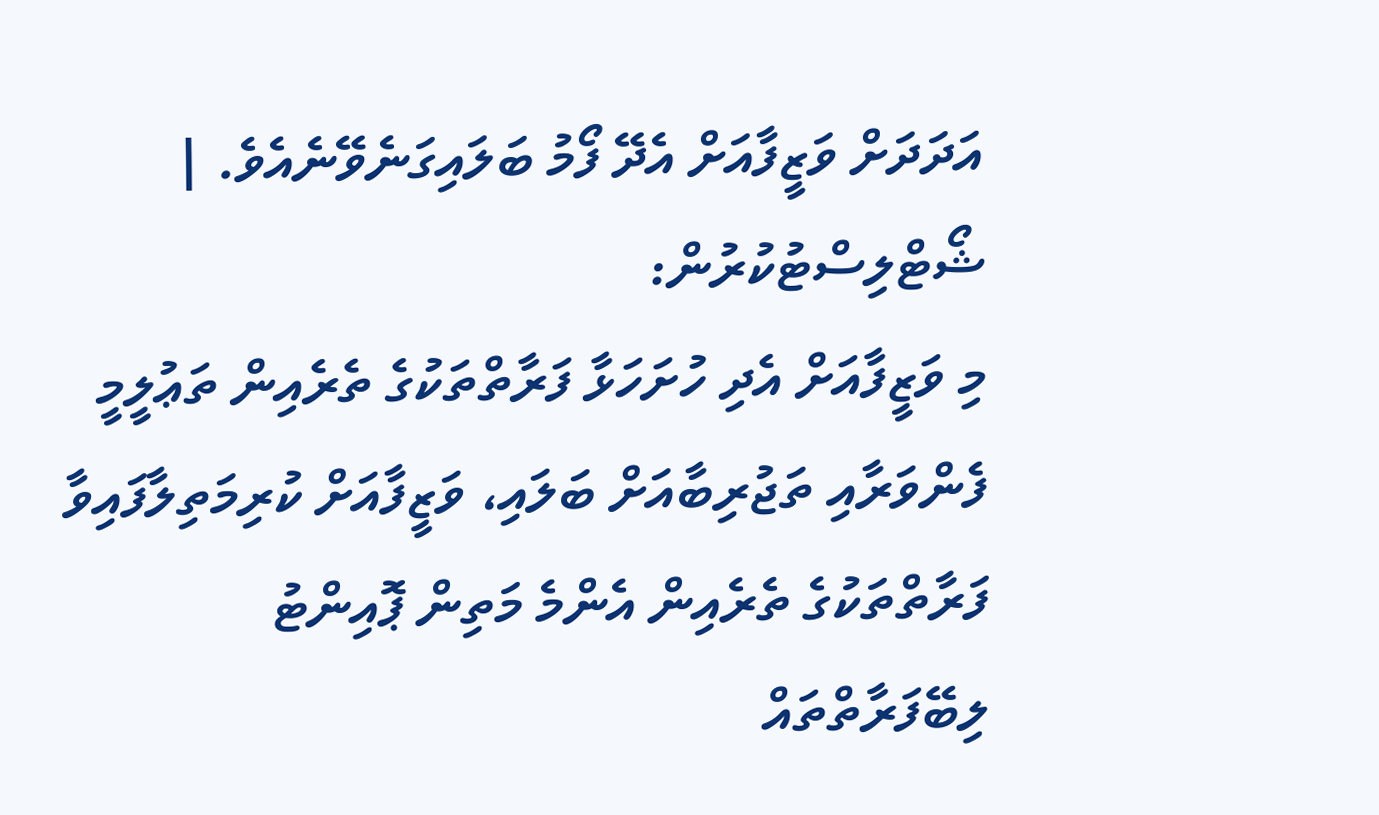އަދަދަށް ވަޒީފާއަށް އެދޭ ފޯމު ބަލައިގަނެވޭނެއެވެ. |
ޝޯޓްލިސްޓުކުރުން:
މި ވަޒީފާއަށް އެދި ހުށަހަޅާ ފަރާތްތަކުގެ ތެރެއިން ތަޢުލީމީ ފެންވަރާއި ތަޖުރިބާއަށް ބަލައި، ވަޒީފާއަށް ކުރިމަތިލާފައިވާ ފަރާތްތަކުގެ ތެރެއިން އެންމެ މަތިން ޕޮއިންޓު ލިބޭފަރާތްތައް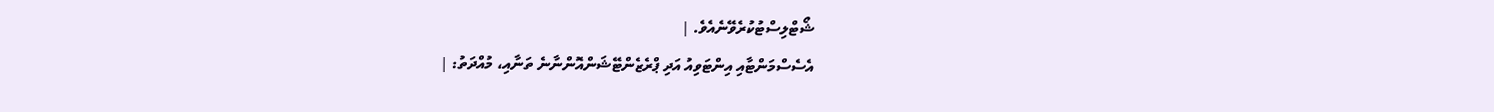ޝޯޓްލިސްޓުކުރެވޭނެއެވެ. |
އެސެސްމަންޓާއި އިންޓަވިއު އަދި ޕްރެޒެންޓޭޝަންއޮންނާނެ ތަނާއި، މުއްދަތު: |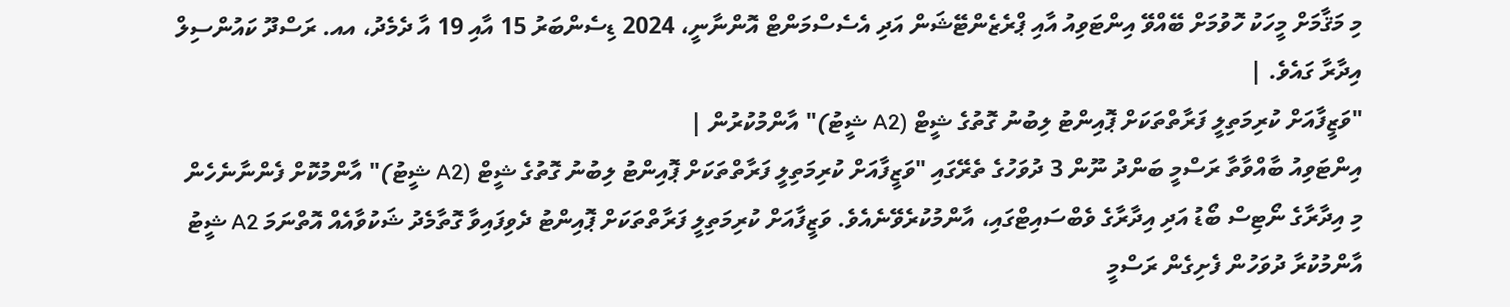މި މަޤާމަށް މީހަކު ހޮވުމަށް ބޭއްވޭ އިންޓަވިއު އާއި ޕްރެޒެންޓޭޝަން އަދި އެސެސްމަންޓް އޮންނާނީ، 2024 ޑިސެންބަރު 15 އާއި 19 އާ ދެމެދު، އއ. ރަސްދޫ ކައުންސިލް އިދާރާ ގައެވެ. |
"ވަޒީފާއަށް ކުރިމަތިލީ ފަރާތްތަކަށް ޕޮއިންޓު ލިބުނު ގޮތުގެ ޝީޓް (A2 ޝީޓު)" އާންމުކުރުން |
އިންޓަވިއު ބާއްވާތާ ރަސްމީ ބަންދު ނޫން 3 ދުވަހުގެ ތެރޭގައި "ވަޒީފާއަށް ކުރިމަތިލީ ފަރާތްތަކަށް ޕޮއިންޓު ލިބުނު ގޮތުގެ ޝީޓް (A2 ޝީޓު)" އާންމުކޮށް ފެންނާނެހެން މި އިދާރާގެ ނޯޓިސް ބޯޑު އަދި އިދާރާގެ ވެބްސައިޓްގައި، އާންމުކުރެވޭނެއެވެ. ވަޒީފާއަށް ކުރިމަތިލީ ފަރާތްތަކަށް ޕޮއިންޓު ދެވިފައިވާ ގޮތާމެދު ޝަކުވާއެއް އޮތްނަމަ A2 ޝީޓު އާންމުކުރާ ދުވަހުން ފެށިގެން ރަސްމީ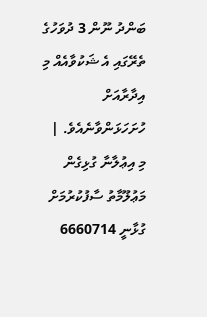ބަންދު ނޫން 3 ދުވަހުގެ ތެރޭގައި އެ ޝަކުވާއެއް މި އިދާރާއަށް ހުށަހަޅަންވާނެއެވެ. |
މި އިޢުލާނާ ގުޅިގެން މަޢުލޫމާތު ސާފުކުރުމަށް ގުޅާނީ 6660714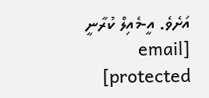އަށެވެ. އީ-މެއިލް ކުރާނީ [email protected]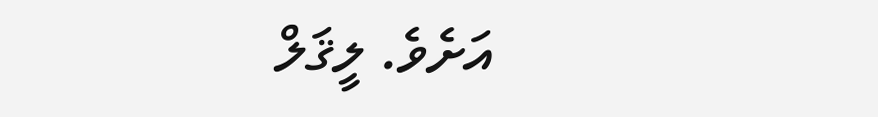އަށެވެ. ލީޤަލް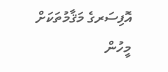އޮފިސަރގެ މަޤާމުތަކަށް މީހުން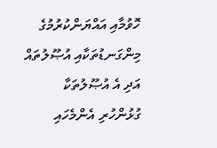ހޮވުމާއި އައްޔަންކުރުމުގެ މިންގަނޑުތަކާއި އުޞޫލުތައް އަދި އެ އުޞޫލުތަކާ ގުޅުންހުރި އެންމެހައި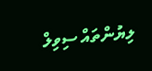ލިޔުންތައް ސިވިލް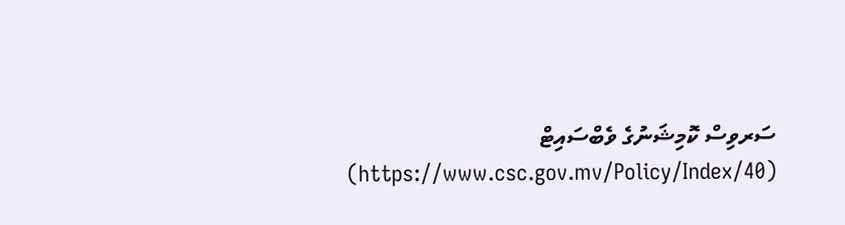ސަރވިސް ކޮމިޝަނުގެ ވެބްސައިޓް (https://www.csc.gov.mv/Policy/Index/40)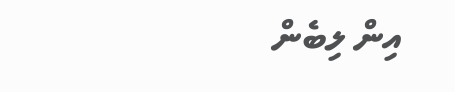އިން ލިބެން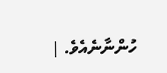ހުންނާނެއެވެ. |